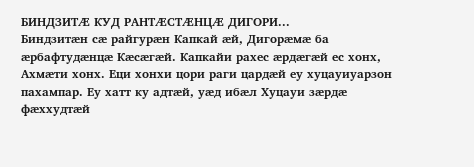БИНДЗИТÆ КУД РАНТӔСТÆНЦÆ ДИГОРИ...
Биндзитӕн сӕ райгурӕн Капкай ӕй, Дигорӕмӕ ба ӕрбафтудӕнцӕ Кӕсӕгӕй. Капкайи рахес ӕрдӕгӕй ес хонх, Ахмӕти хонх. Еци хонхи цори раги цардӕй еу хуцауиуарзон пахампар. Еу хатт ку адтӕй, уæд ибӕл Хуцауи зӕрдӕ фӕххудтӕй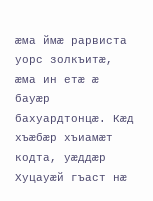ӕма ймӕ рарвиста уорс золкъитӕ, ӕма ин етӕ ӕ бауӕр бахуардтонцӕ. Кӕд хъӕбӕр хъиамӕт кодта, уӕддӕр Хуцауæй гъаст нӕ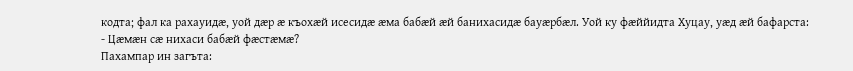кодта; фал ка рахауидӕ, уой дӕр ӕ къохӕй исесидӕ ӕма бабӕй ӕй банихасидӕ бауӕрбӕл. Уой ку фӕййидта Хуцау, уӕд ӕй бафарста:
- Цӕмӕн сӕ нихаси бабӕй фӕстӕмӕ?
Пахампар ин загъта: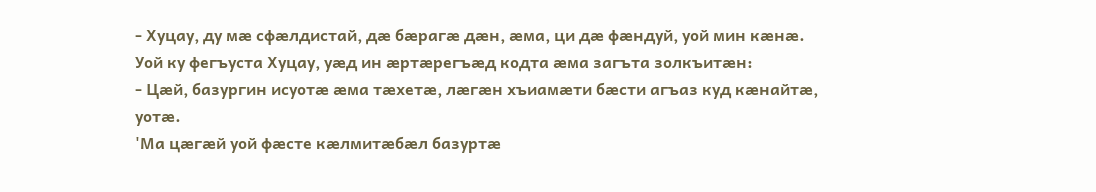- Хуцау, ду мӕ сфӕлдистай, дӕ бӕрагӕ дӕн, ӕма, ци дӕ фӕндуй, уой мин кæнæ.
Уой ку фегъуста Хуцау, уӕд ин ӕртӕрегъӕд кодта ӕма загъта золкъитӕн:
- Цӕй, базургин исуотӕ ӕма тӕхетӕ, лӕгӕн хъиамӕти бӕсти агъаз куд кӕнайтӕ, уотӕ.
'Ма цæгæй уой фӕсте кӕлмитӕбӕл базуртӕ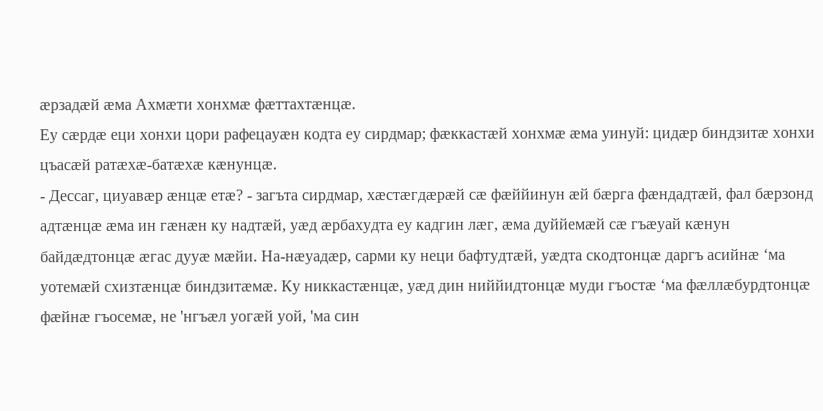ӕрзадӕй ӕма Ахмӕти хонхмӕ фӕттахтӕнцӕ.
Еу сӕрдӕ еци хонхи цори рафецауӕн кодта еу сирдмар; фӕккастӕй хонхмӕ ӕма уинуй: цидӕр биндзитӕ хонхи цъасӕй ратӕхӕ-батӕхӕ кӕнунцӕ.
- Дессаг, циуавӕр ӕнцӕ етӕ? - загъта сирдмар, хӕстӕгдӕрӕй сӕ фӕййинун ӕй бӕрга фӕндадтӕй, фал бӕрзонд адтӕнцӕ ӕма ин гӕнӕн ку надтӕй, уӕд ӕрбахудта еу кадгин лӕг, ӕма дуййемæй сæ гъӕуай кӕнун байдӕдтонцӕ ӕгас дууӕ мӕйи. На-нӕуадӕр, сарми ку неци бафтудтӕй, уӕдта скодтонцӕ даргъ асийнӕ ‘ма уотемӕй схизтӕнцӕ биндзитӕмӕ. Ку никкастӕнцӕ, уӕд дин ниййидтонцӕ муди гъостӕ ‘ма фӕллӕбурдтонцӕ фӕйнӕ гъосемӕ, не 'нгъӕл уогӕй уой, 'ма син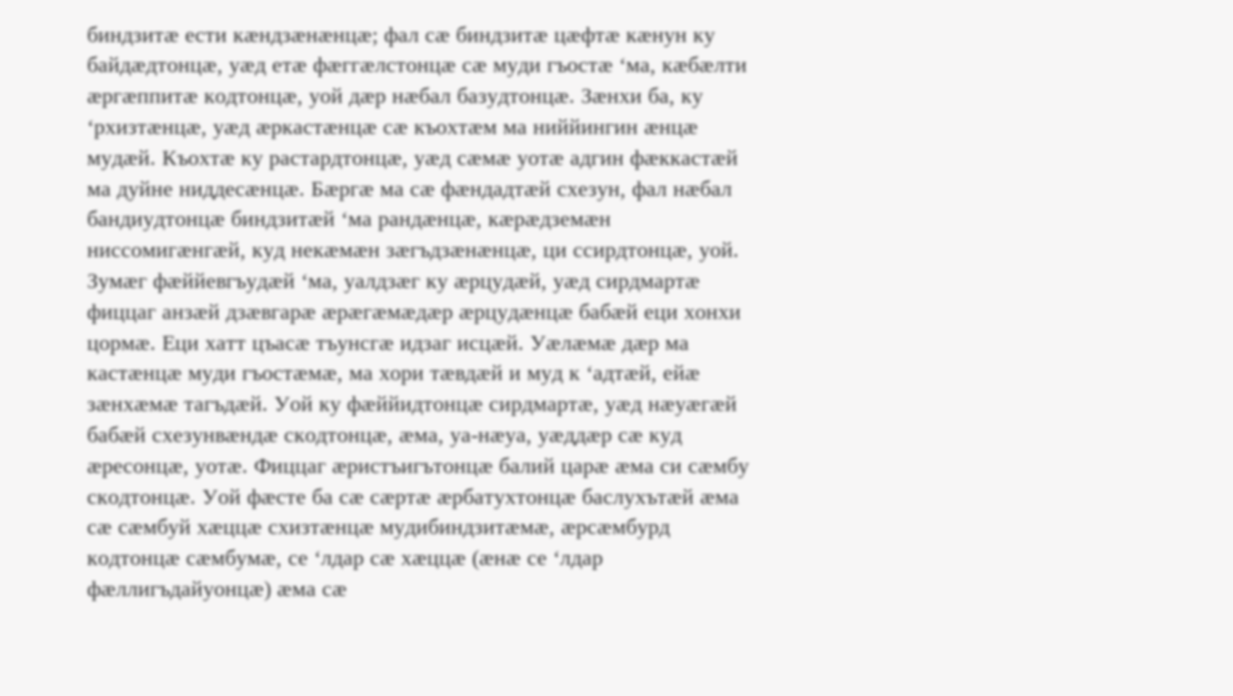биндзитӕ ести кӕндзӕнӕнцӕ; фал сӕ биндзитӕ цӕфтӕ кӕнун ку байдӕдтонцӕ, уӕд етӕ фӕггӕлстонцӕ сӕ муди гъостӕ ‘ма, кӕбӕлти ӕргӕппитӕ кодтонцӕ, уой дӕр нӕбал базудтонцӕ. Зӕнхи ба, ку ‘рхизтӕнцӕ, уӕд ӕркастӕнцӕ сӕ къохтӕм ма ниййингин ӕнцӕ мудӕй. Къохтӕ ку растардтонцӕ, уӕд сӕмӕ уотӕ адгин фӕккастӕй ма дуйне ниддесӕнцӕ. Бӕргӕ ма сӕ фӕндадтӕй схезун, фал нӕбал бандиудтонцӕ биндзитӕй ‘ма рандӕнцæ, кӕрӕдземӕн ниссомигӕнгӕй, куд некӕмӕн зӕгъдзӕнӕнцӕ, ци ссирдтонцӕ, уой.
Зумӕг фӕййевгъудӕй ‘ма, уалдзӕг ку ӕрцудӕй, уӕд сирдмартӕ фиццаг анзӕй дзӕвгарӕ ӕрӕгӕмӕдӕр ӕрцудӕнцӕ бабӕй еци хонхи цормӕ. Еци хатт цъасӕ тъунсгӕ идзаг исцӕй. Уӕлӕмӕ дӕр ма кастӕнцӕ муди гъостӕмӕ, ма хори тӕвдӕй и муд к ‘адтæй, ейӕ зӕнхӕмӕ тагъдӕй. Уой ку фӕййидтонцӕ сирдмартӕ, уӕд нӕуӕгӕй бабӕй схезунвӕндӕ скодтонцӕ, ӕма, уа-нӕуа, уӕддӕр сӕ куд ӕресонцӕ, уотӕ. Фиццаг ӕристъигътонцӕ балий царӕ ӕма си сӕмбу скодтонцӕ. Уой фӕсте ба сӕ сӕртӕ ӕрбатухтонцӕ баслухътӕй ӕма сӕ сӕмбуй хæццæ схизтӕнцӕ мудибиндзитӕмӕ, ӕрсӕмбурд кодтонцӕ сӕмбумӕ, се ‘лдар сæ хӕццӕ (ӕнӕ се ‘лдар фӕллигъдайуонцӕ) ӕма сӕ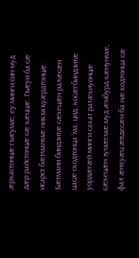ӕрхастонцӕ гъӕумӕ; еу минги син муд дӕр райстонцӕ сӕ хӕццӕ. Гъӕуи ба сӕ исарст бӕтманмӕ никъкъуӕрдтонцӕ. Бӕтмани биндзитӕ сӕхецӕн ралӕсӕн цасӕ скодтонца ‘ма, цид, косӕгбиндзитӕ уордӕгӕй минги сахат ратӕхиуонцӕ сӕхецӕн зумӕгмӕ муд ӕмбурд кӕнунмӕ, фал ӕнхуӕц ӕвдесӕн ба нӕ кодтонца сӕ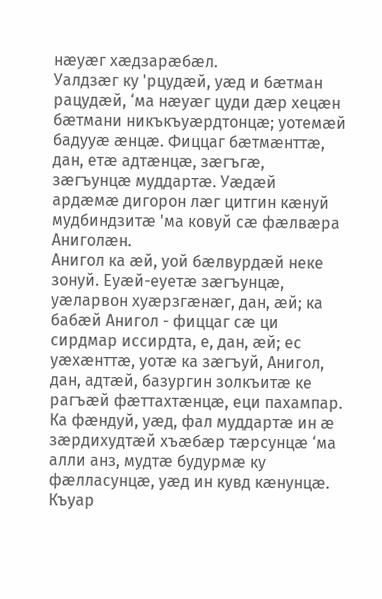нæуӕг хӕдзарӕбӕл.
Уалдзӕг ку 'рцудӕй, уӕд и бӕтман рацудӕй, ‘ма нӕуӕг цуди дӕр хецӕн бӕтмани никъкъуӕрдтонцӕ; уотемӕй бадууӕ ӕнцӕ. Фиццаг бӕтмӕнттӕ, дан, етæ адтӕнцæ, зӕгъгæ, зӕгъунцӕ муддартӕ. Уӕдӕй ардӕмӕ дигорон лӕг цитгин кӕнуй мудбиндзитӕ 'ма ковуй сӕ фӕлвӕра Аниголӕн.
Анигол ка æй, уой бӕлвурдӕй неке зонуй. Еуӕй-еуетӕ зӕгъунцӕ, уӕларвон хуӕрзгӕнӕг, дан, ӕй; ка бабӕй Анигол - фиццаг сӕ ци сирдмар иссирдта, е, дан, ӕй; ес уӕхӕнттӕ, уотӕ ка зӕгъуй, Анигол, дан, адтӕй, базургин золкъитӕ ке рагъæй фӕттахтӕнцӕ, еци пахампар. Ка фӕндуй, уӕд, фал муддартӕ ин ӕ зӕрдихудтӕй хъӕбӕр тӕрсунцӕ ‘ма алли анз, мудтӕ будурмӕ ку фӕлласунцӕ, уӕд ин кувд кӕнунцӕ. Къуар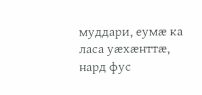муддари, еумӕ ка ласа уӕхӕнттӕ, нард фус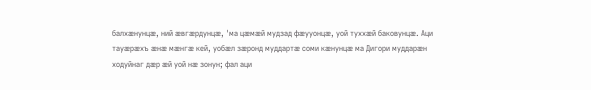балхӕнунцӕ, ний ӕвгӕрдунцӕ, 'ма цæмæй мудзад фӕууонцӕ, уой туххӕй баковунцӕ. Аци тауӕрӕхъ ӕнӕ мӕнгӕ кей, уобӕл зӕронд муддартӕ соми кӕнунцӕ ма Дигори муддарӕн ходуйнаг дӕр ӕй уой нӕ зонун; фал аци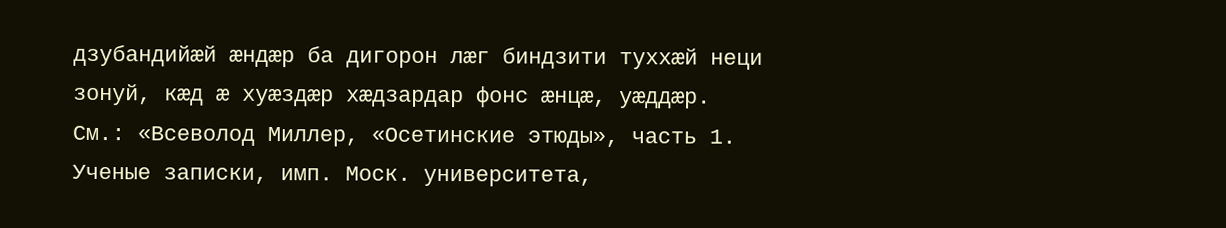дзубандийӕй ӕндӕр ба дигорон лӕг биндзити туххӕй неци зонуй, кæд ӕ хуӕздӕр хӕдзардар фонс ӕнцӕ, уӕддӕр.
См.: «Всеволод Миллер, «Осетинские этюды», часть 1. Ученые записки, имп. Моск. университета,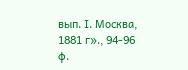вып. І. Москва, 1881 г»., 94-96 ф.